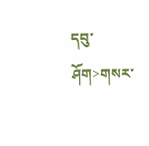དབུ་ཤོག>གསར་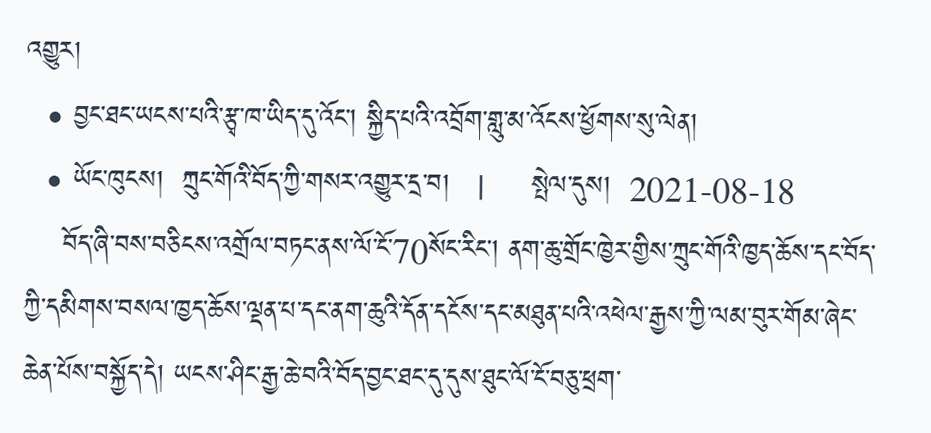འགྱུར།
  • བྱང་ཐང་ཡངས་པའི་རྩྭ་ཁ་ཡིད་དུ་འོང་། སྐྱིད་པའི་འབྲོག་གླུ་མ་འོངས་ཕྱོགས་སུ་ལེན།
  • ཡོང་ཁུངས།  ཀྲུང་གོའི་བོད་ཀྱི་གསར་འགྱུར་དྲ་བ།   |     སྤེལ་དུས།  2021-08-18
    བོད་ཞི་བས་བཅིངས་འགྲོལ་བཏང་ནས་ལོ་ངོ་70སོང་རིང་། ནག་ཆུ་གྲོང་ཁྱེར་གྱིས་ཀྲུང་གོའི་ཁྱད་ཆོས་དང་བོད་ཀྱི་དམིགས་བསལ་ཁྱད་ཆོས་ལྡན་པ་དང་ནག་ཆུའི་དོན་དངོས་དང་མཐུན་པའི་འཕེལ་རྒྱས་ཀྱི་ལམ་བུར་གོམ་ཞེང་ཆེན་པོས་བསྐྱོད་དེ། ཡངས་ཤིང་རྒྱ་ཆེ་བའི་བོད་བྱང་ཐང་དུ་དུས་ཐུང་ལོ་ངོ་བཅུ་ཕྲག་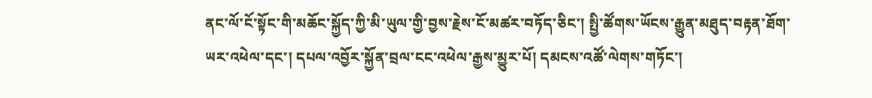ནང་ལོ་ངོ་སྟོང་གི་མཆོང་སྐྱོད་ཀྱི་མི་ཡུལ་གྱི་བྱས་རྗེས་ངོ་མཚར་བཏོད་ཅིང་། སྤྱི་ཚོགས་ཡོངས་རྒྱུན་མཐུད་བརྟན་ཐོག་ཡར་འཕེལ་དང་། དཔལ་འབྱོར་སྐྱོན་བྲལ་ངང་འཕེལ་རྒྱས་མྱུར་པོ། དམངས་འཚོ་ལེགས་གཏོང་།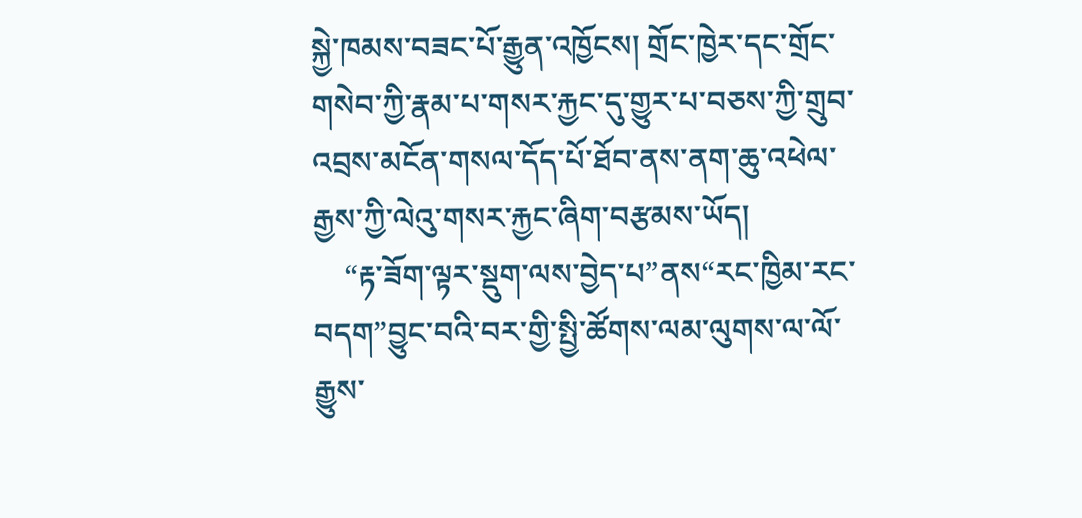སྐྱེ་ཁམས་བཟང་པོ་རྒྱུན་འཁྱོངས། གྲོང་ཁྱེར་དང་གྲོང་གསེབ་ཀྱི་རྣམ་པ་གསར་རྐྱང་དུ་གྱུར་པ་བཅས་ཀྱི་གྲུབ་འབྲས་མངོན་གསལ་དོད་པོ་ཐོབ་ནས་ནག་ཆུ་འཕེལ་རྒྱས་ཀྱི་ལེའུ་གསར་རྐྱང་ཞིག་བརྩམས་ཡོད།
    “རྟ་ཟོག་ལྟར་སྡུག་ལས་བྱེད་པ”ནས“རང་ཁྱིམ་རང་བདག”བྱུང་བའི་བར་གྱི་སྤྱི་ཚོགས་ལམ་ལུགས་ལ་ལོ་རྒྱུས་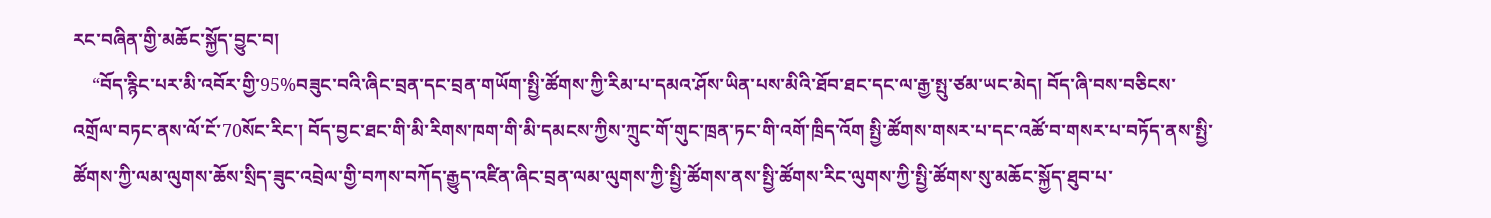རང་བཞིན་གྱི་མཆོང་སྐྱོད་བྱུང་བ།
    “བོད་རྙིང་པར་མི་འབོར་གྱི་95%བཟུང་བའི་ཞིང་བྲན་དང་བྲན་གཡོག་སྤྱི་ཚོགས་ཀྱི་རིམ་པ་དམའ་ཤོས་ཡིན་པས་མིའི་ཐོབ་ཐང་དང་ལ་རྒྱ་སྤུ་ཙམ་ཡང་མེད། བོད་ཞི་བས་བཅིངས་འགྲོལ་བཏང་ནས་ལོ་ངོ་70སོང་རིང་། བོད་བྱང་ཐང་གི་མི་རིགས་ཁག་གི་མི་དམངས་ཀྱིས་ཀྲུང་གོ་གུང་ཁྲན་ཏང་གི་འགོ་ཁྲིད་འོག སྤྱི་ཚོགས་གསར་པ་དང་འཚོ་བ་གསར་པ་བཏོད་ནས་སྤྱི་ཚོགས་ཀྱི་ལམ་ལུགས་ཆོས་སྲིད་ཟུང་འབྲེལ་གྱི་བཀས་བཀོད་རྒྱུད་འཛིན་ཞིང་བྲན་ལམ་ལུགས་ཀྱི་སྤྱི་ཚོགས་ནས་སྤྱི་ཚོགས་རིང་ལུགས་ཀྱི་སྤྱི་ཚོགས་སུ་མཆོང་སྐྱོད་ཐུབ་པ་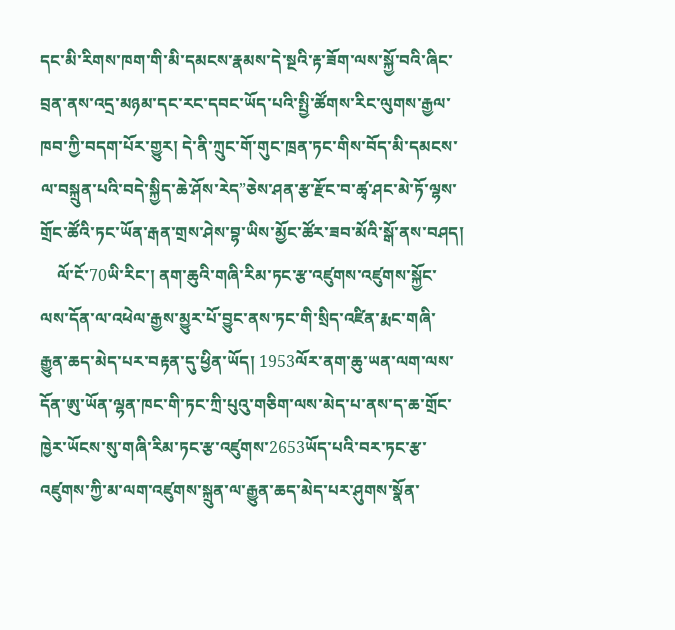དང་མི་རིགས་ཁག་གི་མི་དམངས་རྣམས་དེ་སྔའི་རྟ་ཟོག་ལས་སྐྱོ་བའི་ཞིང་བྲན་ནས་འདྲ་མཉམ་དང་རང་དབང་ཡོད་པའི་སྤྱི་ཚོགས་རིང་ལུགས་རྒྱལ་ཁབ་ཀྱི་བདག་པོར་གྱུར། དེ་ནི་ཀྲུང་གོ་གུང་ཁྲན་ཏང་གིས་བོད་མི་དམངས་ལ་བསྐྲུན་པའི་བདེ་སྐྱིད་ཆེ་ཤོས་རེད”ཅེས་ཤན་རྩ་རྫོང་བ་ཚྭ་ཤང་མེ་ཏོ་ལྷས་གྲོང་ཚོའི་ཏང་ཡོན་རྒན་གྲས་ཤེས་བྷ་ཡིས་མྱོང་ཚོར་ཟབ་མོའི་སྒོ་ནས་བཤད།
    ལོ་ངོ་70ཡི་རིང་། ནག་ཆུའི་གཞི་རིམ་ཏང་རྩ་འཛུགས་འཛུགས་སྐྱོང་ལས་དོན་ལ་འཕེལ་རྒྱས་མྱུར་པོ་བྱུང་ནས་ཏང་གི་སྲིད་འཛིན་རྨང་གཞི་རྒྱུན་ཆད་མེད་པར་བརྟན་དུ་ཕྱིན་ཡོད། 1953ལོར་ནག་ཆུ་ཡན་ལག་ལས་དོན་ཨུ་ཡོན་ལྷན་ཁང་གི་ཏང་ཀྲི་པུའུ་གཅིག་ལས་མེད་པ་ནས་ད་ཆ་གྲོང་ཁྱེར་ཡོངས་སུ་གཞི་རིམ་ཏང་རྩ་འཛུགས་2653ཡོད་པའི་བར་ཏང་རྩ་འཛུགས་ཀྱི་མ་ལག་འཛུགས་སྐྲུན་ལ་རྒྱུན་ཆད་མེད་པར་ཤུགས་སྣོན་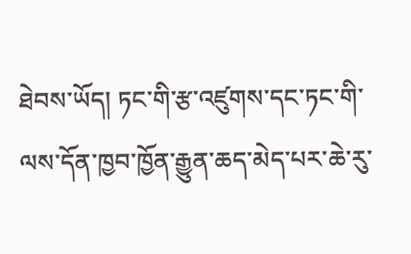ཐེབས་ཡོད། ཏང་གི་རྩ་འཛུགས་དང་ཏང་གི་ལས་དོན་ཁྱབ་ཁྱོན་རྒྱུན་ཆད་མེད་པར་ཆེ་རུ་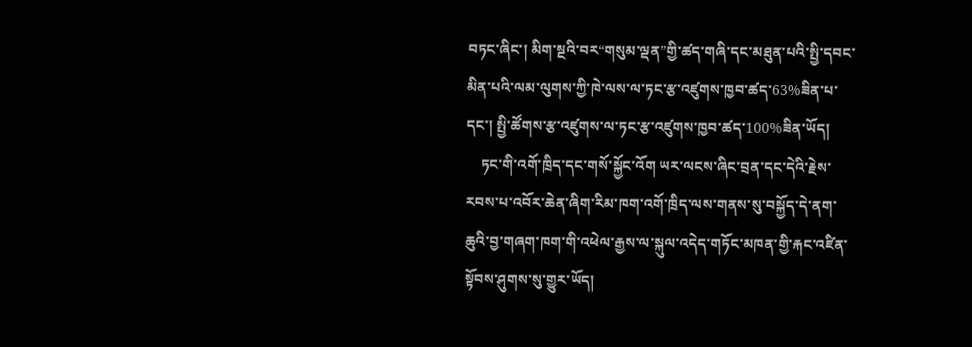བཏང་ཞིང་། མིག་སྔའི་བར“གསུམ་ལྡན”གྱི་ཚད་གཞི་དང་མཐུན་པའི་སྤྱི་དབང་མིན་པའི་ལམ་ལུགས་ཀྱི་ཁེ་ལས་ལ་ཏང་རྩ་འཛུགས་ཁྱབ་ཚད་63%ཟིན་པ་དང་། སྤྱི་ཚོགས་རྩ་འཛུགས་ལ་ཏང་རྩ་འཛུགས་ཁྱབ་ཚད་100%ཟིན་ཡོད།
    ཏང་གི་འགོ་ཁྲིད་དང་གསོ་སྐྱོང་འོག ཡར་ལངས་ཞིང་བྲན་དང་དེའི་རྗེས་རབས་པ་འབོར་ཆེན་ཞིག་རིམ་ཁག་འགོ་ཁྲིད་ལས་གནས་སུ་བསྐྱོད་དེ་ནག་ཆུའི་བྱ་གཞག་ཁག་གི་འཕེལ་རྒྱས་ལ་སྐུལ་འདེད་གཏོང་མཁན་གྱི་རྐང་འཛིན་སྟོབས་ཤུགས་སུ་གྱུར་ཡོད།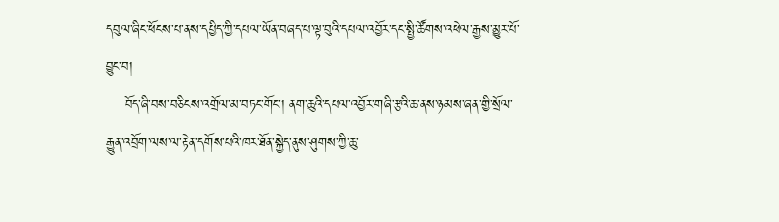དབུལ་ཞིང་ཕོངས་པ་ནས་དཔྱིད་ཀྱི་དཔལ་ཡོན་བཞད་པ་ལྟ་བུའི་དཔལ་འབྱོར་དང་སྤྱི་ཚོགས་འཕེལ་རྒྱས་མྱུར་པོ་བྱུང་བ།
    བོད་ཞི་བས་བཅིངས་འགྲོལ་མ་བཏང་གོང་། ནག་ཆུའི་དཔལ་འབྱོར་གཞི་རྩའི་ཆ་ནས་ཉམས་ཞན་གྱི་སྲོལ་རྒྱུན་འབྲོག་ལས་ལ་རྟེན་དགོས་པའི་ཁར་ཐོན་སྐྱེད་ནུས་ཤུགས་ཀྱི་ཆུ་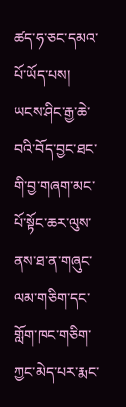ཚད་ཧ་ཅང་དམའ་པོ་ཡོད་པས། ཡངས་ཤིང་རྒྱ་ཆེ་བའི་བོད་བྱང་ཐང་གི་བྱ་གཞག་མང་པོ་སྟོང་ཆར་ལུས་ནས་ཐ་ན་གཞུང་ལམ་གཅིག་དང་གློག་ཁང་གཅིག་ཀྱང་མེད་པར་རྨང་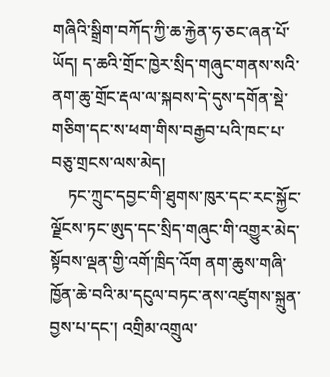གཞིའི་སྒྲིག་བཀོད་ཀྱི་ཆ་རྐྱེན་ཧ་ཅང་ཞན་པོ་ཡོད། ད་ཆའི་གྲོང་ཁྱེར་སྲིད་གཞུང་གནས་སའི་ནག་ཆུ་གྲོང་རྡལ་ལ་སྐབས་དེ་དུས་དགོན་སྡེ་གཅིག་དང་ས་ཕག་གིས་བརྒྱབ་པའི་ཁང་པ་བཅུ་གྲངས་ལས་མེད།
    ཏང་ཀྲུང་དབྱང་གི་ཐུགས་ཁུར་དང་རང་སྐྱོང་ལྗོངས་ཏང་ཨུད་དང་སྲིད་གཞུང་གི་འགྱུར་མེད་སྟོབས་ལྡན་གྱི་འགོ་ཁྲིད་འོག ནག་ཆུས་གཞི་ཁྱོན་ཆེ་བའི་མ་དངུལ་བཏང་ནས་འཛུགས་སྐྲུན་བྱས་པ་དང་། འགྲིམ་འགྲུལ་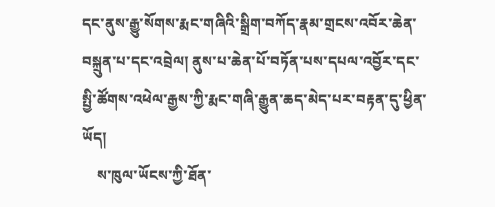དང་ནུས་རྒྱུ་སོགས་རྨང་གཞིའི་སྒྲིག་བཀོད་རྣམ་གྲངས་འབོར་ཆེན་བསྐྲུན་པ་དང་འབྲེལ། ནུས་པ་ཆེན་པོ་བཏོན་པས་དཔལ་འབྱོར་དང་སྤྱི་ཚོགས་འཕེལ་རྒྱས་ཀྱི་རྨང་གཞི་རྒྱུན་ཆད་མེད་པར་བརྟན་དུ་ཕྱིན་ཡོད།
    ས་ཁུལ་ཡོངས་ཀྱི་ཐོན་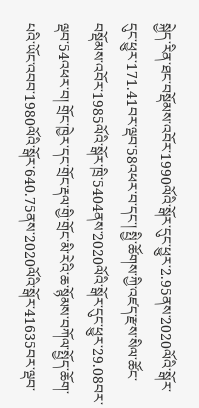སྐྱེད་རིན་ཐང་བསྡོམས་འབོར་1990ལོའི་སྒོར་དུང་ཕྱུར་2.95ནས་2020ལོའི་སྒོར་དུང་ཕྱུར་171.41བར་ལྡབ་58འཕར་བ་དང་། སྤྱི་ཚོགས་ཀྱི་འཛད་རྫས་སིལ་ཚོང་བསྡོམས་འབོར་1985ལོའི་སྒོར་ཁྲི་5404ནས་2020ལོའི་སྒོར་དུང་ཕྱུར་29.08བར་ལྡབ་54འཕར་བ། གྲོང་ཁྱེར་དང་གྲོང་རྡལ་གྱི་གྲོང་མི་རེའི་ཆ་སྙོམས་བཀོལ་སྤྱོད་ཆོག་པའི་ཡོང་འབབ་1980ལོའི་སྒོར་640.75ནས་2020ལོའི་སྒོར་41635བར་ལྡབ་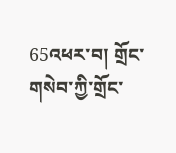65འཕར་བ། གྲོང་གསེབ་ཀྱི་གྲོང་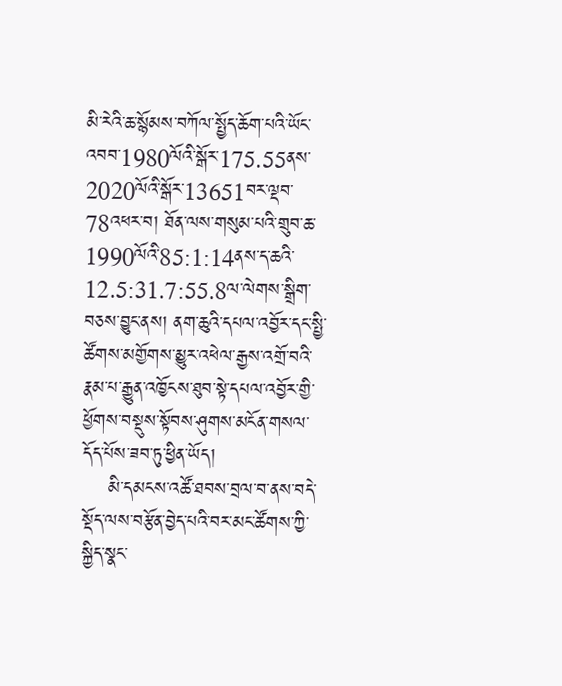མི་རེའི་ཆ་སྙོམས་བཀོལ་སྤྱོད་ཆོག་པའི་ཡོང་འབབ་1980ལོའི་སྒོར་175.55ནས་2020ལོའི་སྒོར་13651བར་ལྡབ་78འཕར་བ། ཐོན་ལས་གསུམ་པའི་གྲུབ་ཆ་1990ལོའི་85:1:14ནས་ད་ཆའི་12.5:31.7:55.8ལ་ལེགས་སྒྲིག་བཅས་བྱུང་ནས། ནག་ཆུའི་དཔལ་འབྱོར་དང་སྤྱི་ཚོགས་མགྱོགས་མྱུར་འཕེལ་རྒྱས་འགྲོ་བའི་རྣམ་པ་རྒྱུན་འཁྱོངས་ཐུབ་སྟེ་དཔལ་འབྱོར་གྱི་ཕྱོགས་བསྡུས་སྟོབས་ཤུགས་མངོན་གསལ་དོད་པོས་ཟབ་ཏུ་ཕྱིན་ཡོད།
    མི་དམངས་འཚོ་ཐབས་བྲལ་བ་ནས་བདེ་སྡོད་ལས་བརྩོན་བྱེད་པའི་བར་མང་ཚོགས་ཀྱི་སྐྱིད་སྣང་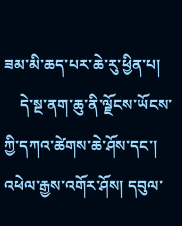ཟམ་མི་ཆད་པར་ཆེ་རུ་ཕྱིན་པ།
    དེ་སྔ་ནག་ཆུ་ནི་ལྗོངས་ཡོངས་ཀྱི་དཀའ་ཚེགས་ཆེ་ཤོས་དང་། འཕེལ་རྒྱས་འགོར་ཤོས། དབུལ་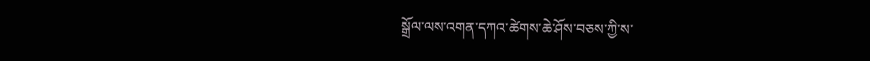སྒྲོལ་ལས་འགན་དཀའ་ཚེགས་ཆེ་ཤོས་བཅས་ཀྱི་ས་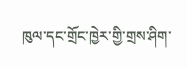ཁུལ་དང་གྲོང་ཁྱེར་གྱི་གྲས་ཤིག་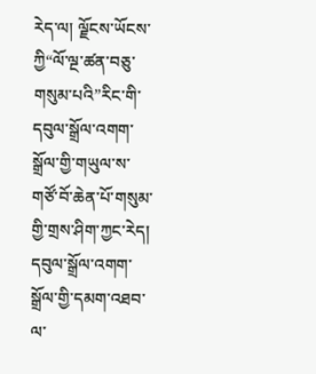རེད་ལ། ལྗོངས་ཡོངས་ཀྱི“ལོ་ལྔ་ཚན་བཅུ་གསུམ་པའི”རིང་གི་དབུལ་སྒྲོལ་འགག་སྒྲོལ་གྱི་གཡུལ་ས་གཙོ་བོ་ཆེན་པོ་གསུམ་གྱི་གྲས་ཤིག་ཀྱང་རེད། དབུལ་སྒྲོལ་འགག་སྒྲོལ་གྱི་དམག་འཐབ་ལ་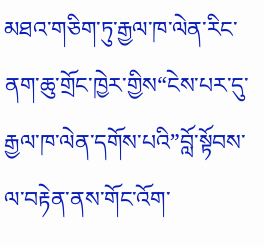མཐའ་གཅིག་ཏུ་རྒྱལ་ཁ་ལེན་རིང་ནག་ཆུ་གྲོང་ཁྱེར་གྱིས“ངེས་པར་དུ་རྒྱལ་ཁ་ལེན་དགོས་པའི”བློ་སྟོབས་ལ་བརྟེན་ནས་གོང་འོག་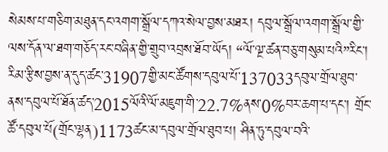སེམས་པ་གཅིག་མཐུན་དང་འགག་སྒྲོལ་དཀའ་སེལ་བྱས་མཐར། དབུལ་སྒྲོལ་འགག་སྒྲོལ་གྱི་ལས་དོན་ལ་ཐག་གཅོད་རང་བཞིན་གྱི་གྲུབ་འབྲས་ཐོབ་ཡོད། “ལོ་ལྔ་ཚན་བཅུ་གསུམ་པའི”རིང་། རིམ་རྩིས་བྱས་ན་དུད་ཚང་31907གྱི་མང་ཚོགས་དབུལ་པོ་137033དབུལ་གྲོལ་ཐུབ་ནས་དབུལ་པོ་ཐོན་ཚད་2015ལོའི་ལོ་མཇུག་གི་22.7%ནས་0%བར་ཆག་པ་དང་། གྲོང་ཚོ་དབུལ་པོ(གྲོང་ལྷན)1173ཚང་མ་དབུལ་གྲོལ་ཐུབ་པ། ཤིན་ཏུ་དབུལ་བའི་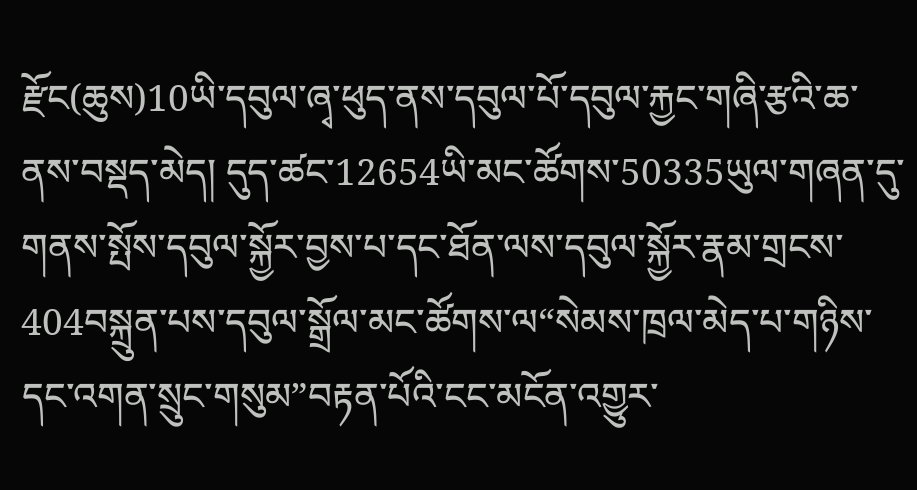རྫོང(ཆུས)10ཡི་དབུལ་ཞྭ་ཕུད་ནས་དབུལ་པོ་དབུལ་རྐྱང་གཞི་རྩའི་ཆ་ནས་བསྡད་མེད། དུད་ཚང་12654ཡི་མང་ཚོགས་50335ཡུལ་གཞན་དུ་གནས་སྤོས་དབུལ་སྐྱོར་བྱས་པ་དང་ཐོན་ལས་དབུལ་སྐྱོར་རྣམ་གྲངས་404བསྐྲུན་པས་དབུལ་སྒྲོལ་མང་ཚོགས་ལ“སེམས་ཁྲལ་མེད་པ་གཉིས་དང་འགན་སྲུང་གསུམ”བརྟན་པོའི་ངང་མངོན་འགྱུར་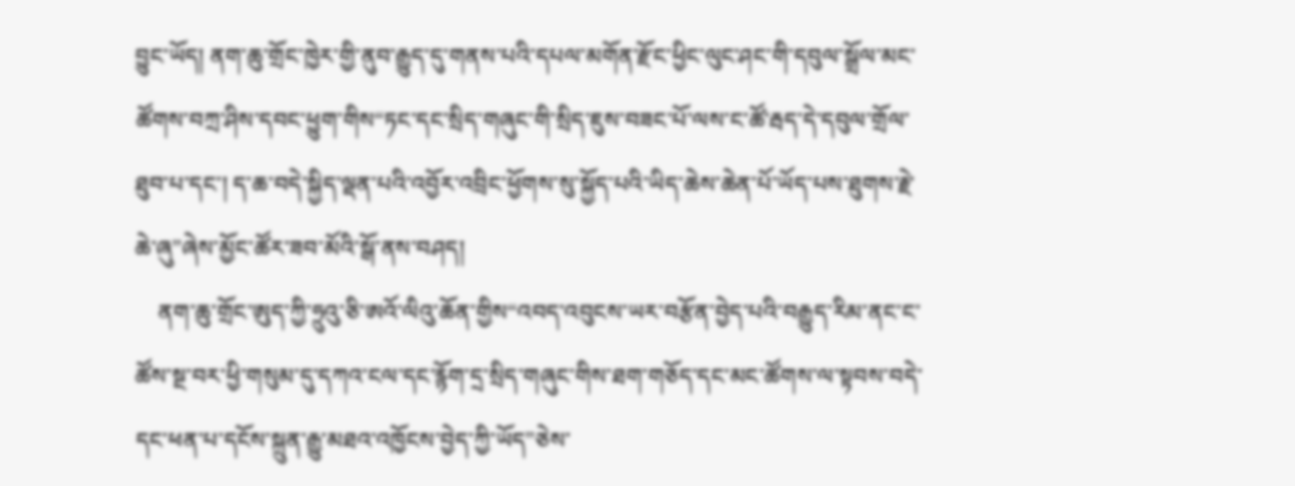བྱུང་ཡོད། ནག་ཆུ་གྲོང་ཁྱེར་གྱི་ནུབ་རྒྱུད་དུ་གནས་པའི་དཔལ་མགོན་རྫོང་ཕྱིང་ལུང་ཤང་གི་དབུལ་སྒྲོལ་མང་ཚོགས་བཀྲ་ཤིས་དབང་ཕྱུག་གིས“ཏང་དང་སྲིད་གཞུང་གི་སྲིད་ཇུས་བཟང་པོ་ལས་ང་ཚོ་རྦད་དེ་དབུལ་གྲོལ་ཐུབ་པ་དང་། ད་ཆ་བདེ་སྐྱིད་ལྡན་པའི་འབྱོར་འབྲིང་ཕྱོགས་སུ་སྐྱོད་པའི་ཡིད་ཆེས་ཆེན་པོ་ཡོད་པས་ཐུགས་རྗེ་ཆེ་ཞུ”ཞེས་མྱོང་ཚོར་ཟབ་མོའི་སྒོ་ནས་བཤད།
    ནག་ཆུ་གྲོང་ཨུད་ཀྱི་ཧྲུའུ་ཅི་ཨའོ་ལིའུ་ཆོན་གྱིས“འབད་འབུངས་ཡར་བརྩོན་བྱེད་པའི་བརྒྱུད་རིམ་ནང་ང་ཚོས་སྔ་བར་ཕྱི་གསུམ་དུ་དཀའ་ངལ་དང་རྙོག་དྲ་སྲིད་གཞུང་གིས་ཐག་གཅོད་དང་མང་ཚོགས་ལ་སྟབས་བདེ་དང་ཕན་པ་དངོས་སྐྲུན་རྒྱུ་མཐའ་འཁྱོངས་བྱེད་ཀྱི་ཡོད”ཅེས་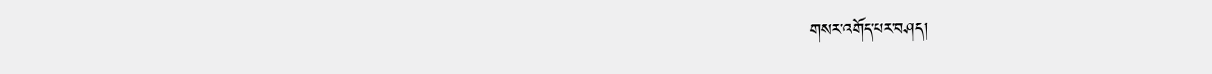གསར་འགོད་པར་བཤད།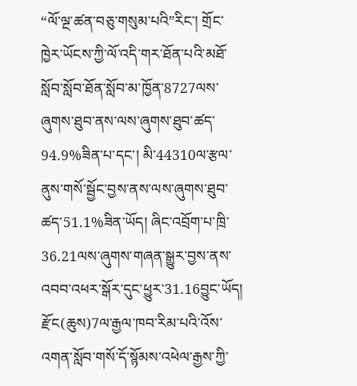“ལོ་ལྔ་ཚན་བཅུ་གསུམ་པའི”རིང་། གྲོང་ཁྱེར་ཡོངས་ཀྱི་ལོ་འདི་གར་ཐོན་པའི་མཐོ་སློབ་སློབ་ཐོན་སློབ་མ་ཁྱོན་8727ལས་ཞུགས་ཐུབ་ནས་ལས་ཞུགས་ཐུབ་ཚད་94.9%ཟིན་པ་དང་། མི་44310ལ་རྩལ་ནུས་གསོ་སྦྱོང་བྱས་ནས་ལས་ཞུགས་ཐུབ་ཚད་51.1%ཟིན་ཡོད། ཞིང་འབྲོག་པ་ཁྲི་36.21ལས་ཞུགས་གཞན་སྒྱུར་བྱས་ནས་འབབ་འཕར་སྒོར་དུང་ཕྱུར་31.16བྱུང་ཡོད། རྫོང(ཆུས)7ལ་རྒྱལ་ཁབ་རིམ་པའི་འོས་འགན་སློབ་གསོ་དོ་སྙོམས་འཕེལ་རྒྱས་ཀྱི་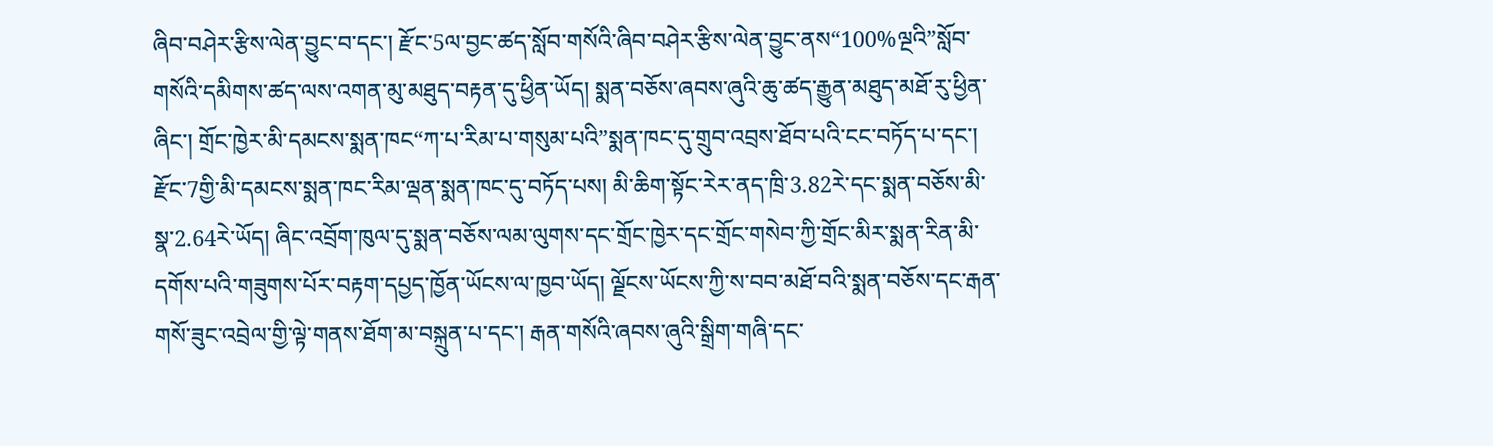ཞིབ་བཤེར་རྩིས་ལེན་བྱུང་བ་དང་། རྫོང་5ལ་བྱང་ཚད་སློབ་གསོའི་ཞིབ་བཤེར་རྩིས་ལེན་བྱུང་ནས“100%ལྔའི”སློབ་གསོའི་དམིགས་ཚད་ལས་འགན་མུ་མཐུད་བརྟན་དུ་ཕྱིན་ཡོད། སྨན་བཅོས་ཞབས་ཞུའི་ཆུ་ཚད་རྒྱུན་མཐུད་མཐོ་རུ་ཕྱིན་ཞིང་། གྲོང་ཁྱེར་མི་དམངས་སྨན་ཁང“ཀ་པ་རིམ་པ་གསུམ་པའི”སྨན་ཁང་དུ་གྲུབ་འབྲས་ཐོབ་པའི་ངང་བཏོད་པ་དང་། རྫོང་7གྱི་མི་དམངས་སྨན་ཁང་རིམ་ལྡན་སྨན་ཁང་དུ་བཏོད་པས། མི་ཆིག་སྟོང་རེར་ནད་ཁྲི་3.82རེ་དང་སྨན་བཅོས་མི་སྣ་2.64རེ་ཡོད། ཞིང་འབྲོག་ཁུལ་དུ་སྨན་བཅོས་ལམ་ལུགས་དང་གྲོང་ཁྱེར་དང་གྲོང་གསེབ་ཀྱི་གྲོང་མིར་སྨན་རིན་མི་དགོས་པའི་གཟུགས་པོར་བརྟག་དཔྱད་ཁྱོན་ཡོངས་ལ་ཁྱབ་ཡོད། ལྗོངས་ཡོངས་ཀྱི་ས་བབ་མཐོ་བའི་སྨན་བཅོས་དང་རྒན་གསོ་ཟུང་འབྲེལ་གྱི་ལྟེ་གནས་ཐོག་མ་བསྐྲུན་པ་དང་། རྒན་གསོའི་ཞབས་ཞུའི་སྒྲིག་གཞི་དང་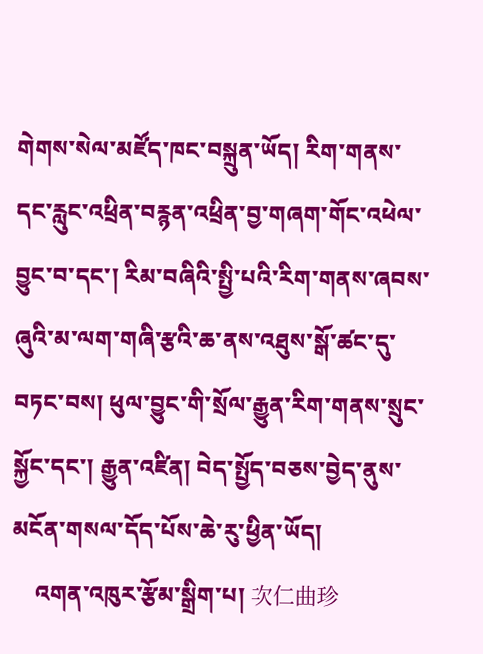གེགས་སེལ་མཛོད་ཁང་བསྐྲུན་ཡོད། རིག་གནས་དང་རླུང་འཕྲིན་བརྙན་འཕྲིན་བྱ་གཞག་གོང་འཕེལ་བྱུང་བ་དང་། རིམ་བཞིའི་སྤྱི་པའི་རིག་གནས་ཞབས་ཞུའི་མ་ལག་གཞི་རྩའི་ཆ་ནས་འཐུས་སྒོ་ཚང་དུ་བཏང་བས། ཕུལ་བྱུང་གི་སྲོལ་རྒྱུན་རིག་གནས་སྲུང་སྐྱོང་དང་། རྒྱུན་འཛིན། བེད་སྤྱོད་བཅས་བྱེད་ནུས་མངོན་གསལ་དོད་པོས་ཆེ་རུ་ཕྱིན་ཡོད།
    འགན་འཁུར་རྩོམ་སྒྲིག་པ། 次仁曲珍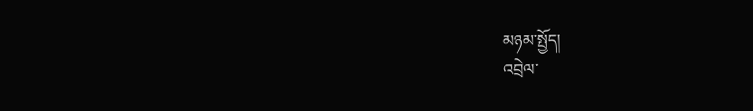མཉམ་སྤྱོད།
འབྲེལ་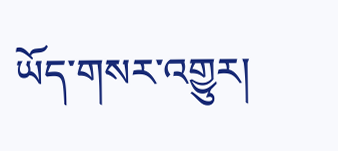ཡོད་གསར་འགྱུར།